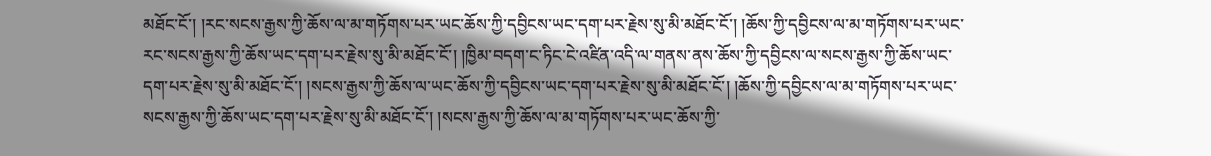མཐོང་ངོ་། །རང་སངས་རྒྱས་ཀྱི་ཆོས་ལ་མ་གཏོགས་པར་ཡང་ཆོས་ཀྱི་དབྱིངས་ཡང་དག་པར་རྗེས་སུ་མི་མཐོང་ངོ་། །ཆོས་ཀྱི་དབྱིངས་ལ་མ་གཏོགས་པར་ཡང་རང་སངས་རྒྱས་ཀྱི་ཆོས་ཡང་དག་པར་རྗེས་སུ་མི་མཐོང་ངོ་། །ཁྱིམ་བདག་ང་ཏིང་ངེ་འཛིན་འདི་ལ་གནས་ནས་ཆོས་ཀྱི་དབྱིངས་ལ་སངས་རྒྱས་ཀྱི་ཆོས་ཡང་དག་པར་རྗེས་སུ་མི་མཐོང་ངོ་། །སངས་རྒྱས་ཀྱི་ཆོས་ལ་ཡང་ཆོས་ཀྱི་དབྱིངས་ཡང་དག་པར་རྗེས་སུ་མི་མཐོང་ངོ་། །ཆོས་ཀྱི་དབྱིངས་ལ་མ་གཏོགས་པར་ཡང་སངས་རྒྱས་ཀྱི་ཆོས་ཡང་དག་པར་རྗེས་སུ་མི་མཐོང་ངོ་། །སངས་རྒྱས་ཀྱི་ཆོས་ལ་མ་གཏོགས་པར་ཡང་ཆོས་ཀྱི་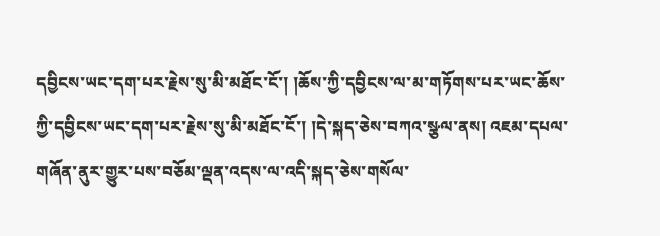དབྱིངས་ཡང་དག་པར་རྗེས་སུ་མི་མཐོང་ངོ་། །ཆོས་ཀྱི་དབྱིངས་ལ་མ་གཏོགས་པར་ཡང་ཆོས་ཀྱི་དབྱིངས་ཡང་དག་པར་རྗེས་སུ་མི་མཐོང་ངོ་། །དེ་སྐད་ཅེས་བཀའ་སྩལ་ནས། འཇམ་དཔལ་གཞོན་ནུར་གྱུར་པས་བཅོམ་ལྡན་འདས་ལ་འདི་སྐད་ཅེས་གསོལ་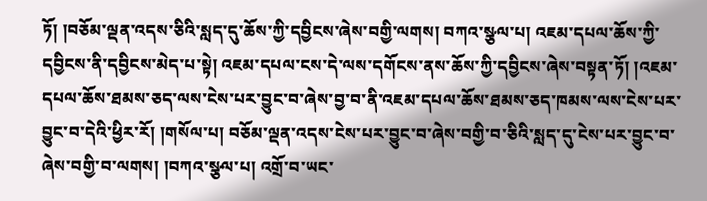ཏོ། །བཅོམ་ལྡན་འདས་ཅིའི་སླད་དུ་ཆོས་ཀྱི་དབྱིངས་ཞེས་བགྱི་ལགས། བཀའ་སྩལ་པ། འཇམ་དཔལ་ཆོས་ཀྱི་དབྱིངས་ནི་དབྱིངས་མེད་པ་སྟེ། འཇམ་དཔལ་ངས་དེ་ལས་དགོངས་ནས་ཆོས་ཀྱི་དབྱིངས་ཞེས་བསྟན་ཏོ། །འཇམ་དཔལ་ཆོས་ཐམས་ཅད་ལས་ངེས་པར་བྱུང་བ་ཞེས་བྱ་བ་ནི་འཇམ་དཔལ་ཆོས་ཐམས་ཅད་ཁམས་ལས་ངེས་པར་བྱུང་བ་དེའི་ཕྱིར་རོ། །གསོལ་པ། བཅོམ་ལྡན་འདས་ངེས་པར་བྱུང་བ་ཞེས་བགྱི་བ་ཅིའི་སླད་དུ་ངེས་པར་བྱུང་བ་ཞེས་བགྱི་བ་ལགས། །བཀའ་སྩལ་པ། འགྲོ་བ་ཡང་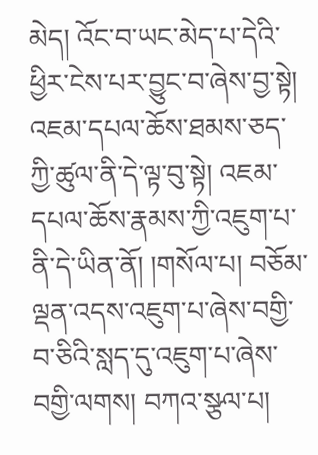མེད། འོང་བ་ཡང་མེད་པ་དེའི་ཕྱིར་ངེས་པར་བྱུང་བ་ཞེས་བྱ་སྟེ། འཇམ་དཔལ་ཆོས་ཐམས་ཅད་ཀྱི་ཚུལ་ནི་དེ་ལྟ་བུ་སྟེ། འཇམ་དཔལ་ཆོས་རྣམས་ཀྱི་འཇུག་པ་ནི་དེ་ཡིན་ནོ། །གསོལ་པ། བཅོམ་ལྡན་འདས་འཇུག་པ་ཞེས་བགྱི་བ་ཅིའི་སླད་དུ་འཇུག་པ་ཞེས་བགྱི་ལགས། བཀའ་སྩལ་པ།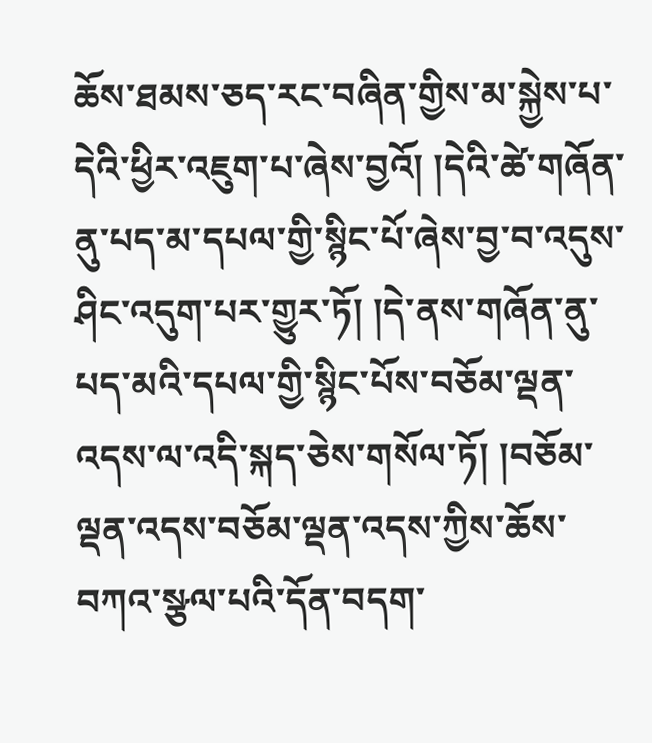ཆོས་ཐམས་ཅད་རང་བཞིན་གྱིས་མ་སྐྱེས་པ་དེའི་ཕྱིར་འཇུག་པ་ཞེས་བྱའོ། །དེའི་ཚེ་གཞོན་ནུ་པད་མ་དཔལ་གྱི་སྙིང་པོ་ཞེས་བྱ་བ་འདུས་ཤིང་འདུག་པར་གྱུར་ཏོ། །དེ་ནས་གཞོན་ནུ་པད་མའི་དཔལ་གྱི་སྙིང་པོས་བཅོམ་ལྡན་འདས་ལ་འདི་སྐད་ཅེས་གསོལ་ཏོ། །བཅོམ་ལྡན་འདས་བཅོམ་ལྡན་འདས་ཀྱིས་ཆོས་བཀའ་སྩལ་པའི་དོན་བདག་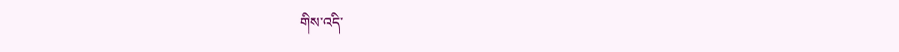གིས་འདི་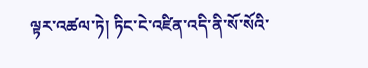ལྟར་འཚལ་ཏེ། ཏིང་ངེ་འཛིན་འདི་ནི་སོ་སོའི་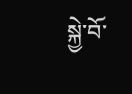སྐྱེ་བོ་